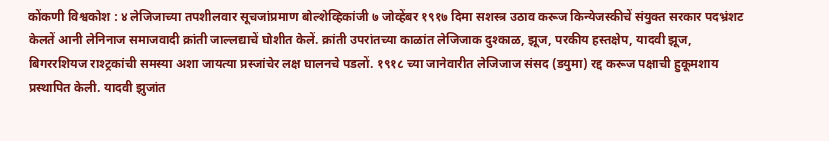कोंकणी विश्वकोश : ४ लेजिजाच्या तपशीलवार सूचजांप्रमाण बोल्शेव्हिकांजी ७ जोव्हेंबर १९१७ दिमा सशस्त्र उठाव करूज किन्येजस्कीचें संयुक्त सरकार पदभ्रंशट केलतें आनी लेनिनाज समाजवादी क्रांती जाल्लद्याचें घोशीत केलें. क्रांती उपरांतच्या काळांत लेजिजाक दुश्काळ, झूज, परकीय हस्तक्षेप, यादवी झूज, बिगररशियज राश्ट्रकांची समस्या अशा जायत्या प्रस्जांचेर लक्ष घालनचे पडलों. १९१८ च्या जानेवारीत लेजिजाज संसद (डयुमा) रद्द करूज पक्षाची हुकूमशाय प्रस्थापित केली. यादवी झुजांत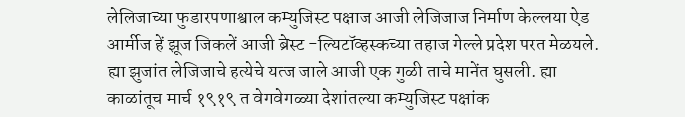लेलिजाच्या फुडारपणाश्वाल कम्युजिस्ट पक्षाज आजी लेजिजाज निर्माण केल्लया ऐड आर्मीज हें झूज जिकलें आजी ब्रेस्ट -ल्यिटॉव्हस्कच्या तहाज गेल्ले प्रदेश परत मेळयले. ह्या झुजांत लेजिजाचे हत्येचे यत्ज जाले आजी एक गुळी ताचे मानेंत घुसली. ह्या काळांतूच मार्च १९१९ त वेगवेगळ्या देशांतल्या कम्युजिस्ट पक्षांक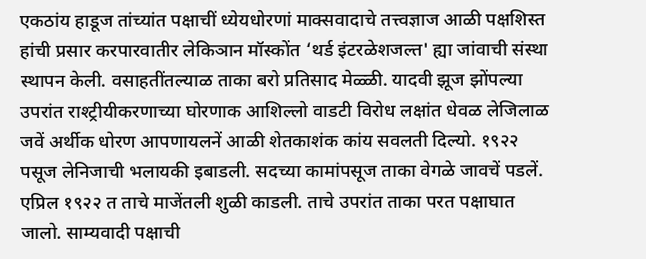एकठांय हाडूज तांच्यांत पक्षाचीं ध्येयधोरणां माक्सवादाचे तत्त्वज्ञाज आळी पक्षशिस्त हांची प्रसार करपारवातीर लेकिञान मॉस्कोंत ‘थर्ड इंटरळेशजल्त' ह्या जांवाची संस्था स्थापन केली. वसाहतींतल्याळ ताका बरो प्रतिसाद मेळ्ळी. यादवी झूज झोंपल्या उपरांत राश्ट्रीयीकरणाच्या घोरणाक आशिल्लो वाडटी विरोध लक्षांत धेवळ लेजिलाळ जवें अर्थीक धोरण आपणायलनें आळी शेतकाशंक कांय सवलती दिल्यो. १९२२ पसूज लेनिजाची भलायकी इबाडली. सदच्या कामांपसूज ताका वेगळे जावचें पडलें. एप्रिल १९२२ त ताचे माजेंतली शुळी काडली. ताचे उपरांत ताका परत पक्षाघात जालो. साम्यवादी पक्षाची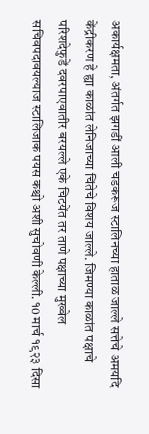अकार्यक्षमता, अंतर्गत झगडीं आली चडकरूज स्टालिनच्या हाताळ जाल्ले सत्तेचे अमयदि केंद्रीकरण हे ह्या काळांत लेनिजाच्या चिंतेचे विशय जाल्ले. जिमण्या काळांत पक्षाचे परिशदेफुडें दवरपाएवातीर बरयल्ले एके चिटयेंत तर ताणे पक्षाच्या मुख्वेल सचिवपदावयल्याज स्टालिजाक पयस कश्चो अशी सुचोवणी केल्ली. १0 मार्च १९२३ दिसा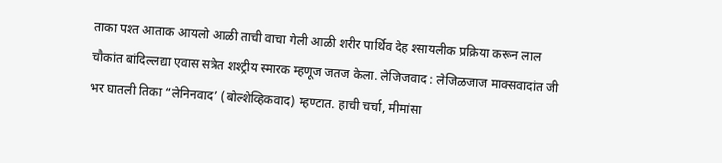ताका पश्त आताक आयलो आळी ताची वाचा गेली आळी शरीर पार्थिव देह श्सायलीक प्रक्रिया करून लाल चौकांत बांदिल्लद्या एवास सत्रेत शश्ट्रीय स्मारक म्हणूज जतज केला. लेजिजवाद : लेजिळजाज माक्सवादांत जी भर घातली तिका “लेनिनवाद’ (बोल्शेव्हिकवाद) म्हण्टात. हाची चर्चा, मीमांसा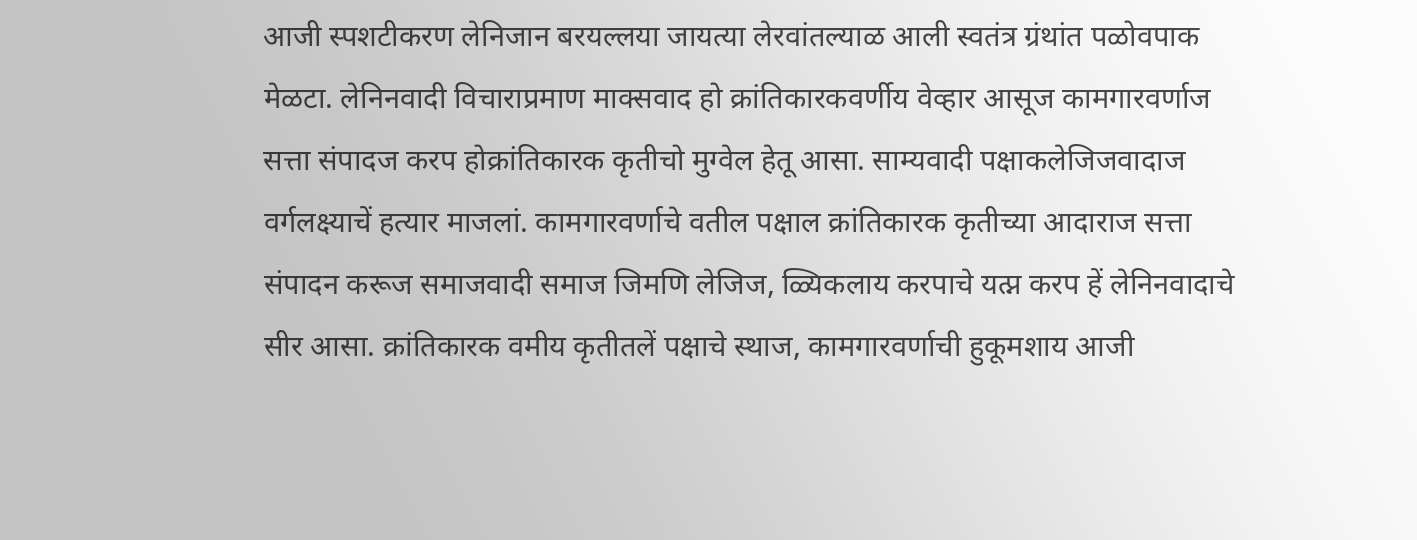आजी स्पशटीकरण लेनिजान बरयल्लया जायत्या लेरवांतल्याळ आली स्वतंत्र ग्रंथांत पळोवपाक मेळटा. लेनिनवादी विचाराप्रमाण माक्सवाद हो क्रांतिकारकवर्णीय वेव्हार आसूज कामगारवर्णाज सत्ता संपादज करप होक्रांतिकारक कृतीचो मुग्वेल हेतू आसा. साम्यवादी पक्षाकलेजिजवादाज वर्गलक्ष्याचें हत्यार माजलां. कामगारवर्णाचे वतील पक्षाल क्रांतिकारक कृतीच्या आदाराज सत्ता संपादन करूज समाजवादी समाज जिमणि लेजिज, ळ्यिकलाय करपाचे यत्प्न करप हें लेनिनवादाचे सीर आसा. क्रांतिकारक वमीय कृतीतलें पक्षाचे स्थाज, कामगारवर्णाची हुकूमशाय आजी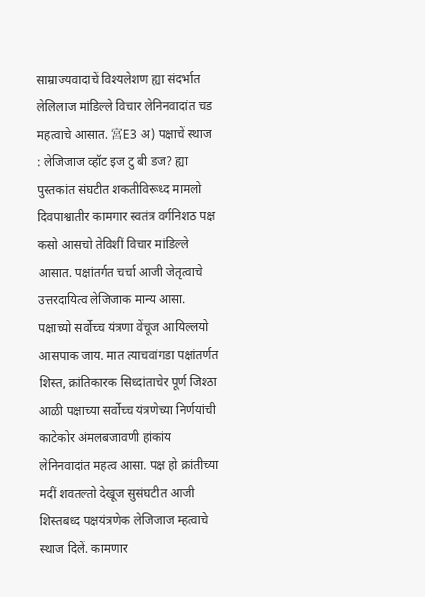साम्राज्यवादाचें विश्यलेशण ह्या संदर्भात लेलिलाज मांडिल्ले विचार लेनिनवादांत चड महत्वाचे आसात. 宮E3 अ) पक्षाचें स्थाज : लेजिजाज व्हॉट इज टु बी डज? ह्या पुस्तकांत संघटीत शकतीविरूध्द मामलो दिवपाश्वातीर कामगार स्वतंत्र वर्गनिशठ पक्ष कसो आसचो तेविशीं विचार मांडिल्ले आसात. पक्षांतर्गत चर्चा आजी जेतृत्वाचे उत्तरदायित्व लेजिजाक मान्य आसा. पक्षाच्यो सर्वोच्च यंत्रणा वेंचूज आयिल्लयो आसपाक जाय. मात त्याचवांगडा पक्षांतर्णत शिस्त, क्रांतिकारक सिध्दांताचेर पूर्ण जिश्ठा आळी पक्षाच्या सर्वोच्च यंत्रणेच्या निर्णयांची काटेकोर अंमलबजावणी हांकांय लेनिनवादांत महत्व आसा. पक्ष हो क्रांतीच्या मदीं शवतल्तो देखूज सुसंघटीत आजी शिस्तबध्द पक्षयंत्रणेक लेजिजाज म्हत्वाचे स्थाज दिलें. कामणार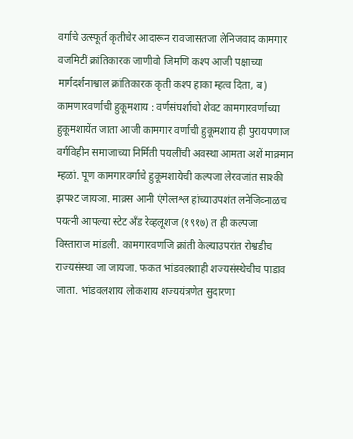वर्गाचे उत्स्फूर्त कृतीचेर आदारून रावजासतजा लेनिजवाद कामगार वजमिटीं क्रांतिकारक जाणीवो जिमणि कश्प आजी पक्षाच्या मार्गदर्शनाश्वाल क्रांतिकारक कृती कश्प हाका म्हत्व दिता, ब) कामणारवर्णाची हुकूमशाय : वर्णसंघर्शाचो शेवट कामगारवर्णाच्या हुकूमशायेंत जाता आजी कामगार वर्णाची हुकूमशाय ही पुरायपणाज वर्गविहीन समाजाच्या निर्मिती पयलींची अवस्था आमता अशें माक्र्मान म्हळां. पूण कामगारवर्गाचे हुकूमशायेची कल्पजा लेरवजांत साश्की झपश्ट जायञा. माक्र्स आनी एंगेल्तश्ल हांच्याउपशंत लनेजिव्नाळच पयत्नी आपल्या स्टेट अँड रेव्हलूशज (१९१७) त ही कल्पजा विस्ताराज मांडली. कामगारवणजि क्रांती केल्याउपरांत रोश्वडीच राज्यसंस्था जा जायजा. फकत भांडवलशाही शज्यसंस्थेचीच पाडाव जाता. भांडवलशाय लोकशाय शज्ययंत्रणेत सुदारणा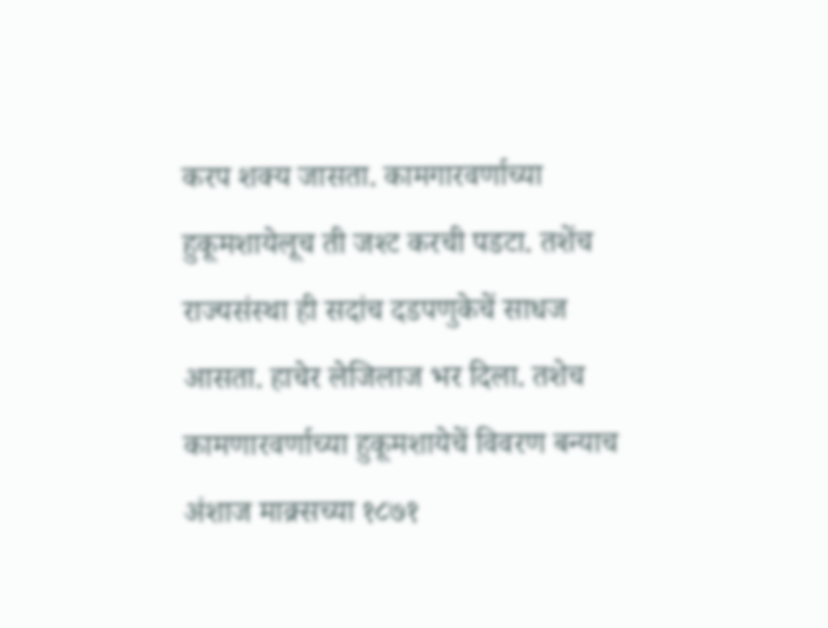करप शक्य जासता. कामगारवर्णाच्या हुकूमशायेलूच ती जश्ट करची पडटा. तशेंच राज्यसंस्था ही सदांच दडपणुकेचें साधज आसता. हाचेर लेजिलाज भर दिला. तशेच कामणारवर्णाच्या हुकूमशायेचें विवरण बन्याच अंशाज माक्र्सच्या १८७१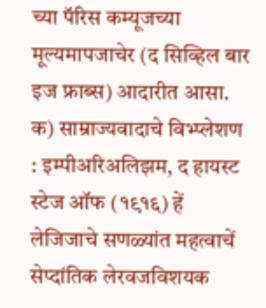च्या पॅरिस कम्यूजच्या मूल्यमापजाचेर (द सिव्हिल बार इज फ्राब्स) आदारीत आसा. क) साम्राज्यवादाचे विभ्प्लेशण : इम्पीअरिअलिझम, द हायस्ट स्टेज ऑफ (१९१६) हें लेजिजाचे सणळ्यांत महत्वाचें सेप्दांतिक लेरवजविशयक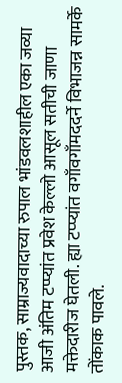पुस्तक, साम्राज्यवादाच्या रुपाल भांडवलशाहील एका जव्या आजी अंतिम टप्प्यांत प्रवेश केल्लो आसूल सतीची जाणा मक्तेदारीज घेतली. ह्या टप्प्यांत वगाँवगाँमददर्ने विभाजन्न सामर्के तोंकाक पावले.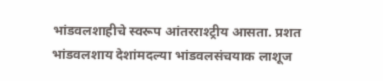भांडवलशाहीचे स्वरूप आंतरराश्ट्रीय आसता. प्रशत भांडवलशाय देशांमदल्या भांडवलसंचयाक लाशूज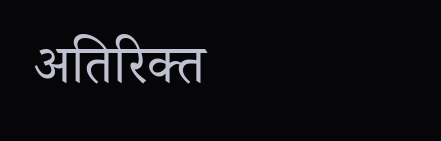अतिरिक्त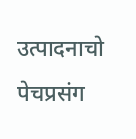उत्पादनाचो पेचप्रसंग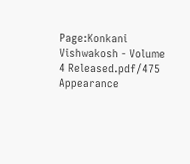Page:Konkani Vishwakosh - Volume 4 Released.pdf/475
Appearance